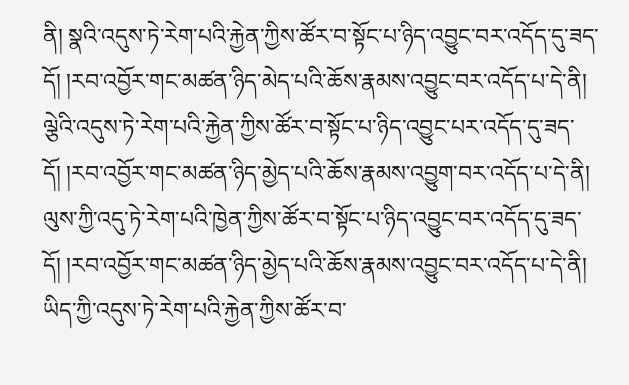ནི། སྣའི་འདུས་ཏེ་རེག་པའི་རྐྱེན་ཀྱིས་ཚོར་བ་སྟོང་པ་ཉིད་འབྱུང་བར་འདོད་དུ་ཟད་དོ། །རབ་འབྱོར་གང་མཚན་ཉིད་མེད་པའི་ཆོས་རྣམས་འབྱུང་བར་འདོད་པ་དེ་ནི། ལྕེའི་འདུས་ཏེ་རེག་པའི་རྐྱེན་ཀྱིས་ཚོར་བ་སྟོང་པ་ཉིད་འབྱུང་པར་འདོད་དུ་ཟད་དོ། །རབ་འབྱོར་གང་མཚན་ཉིད་མྱེད་པའི་ཆོས་རྣམས་འབྱུག་བར་འདོད་པ་དེ་ནི། ལུས་ཀྱི་འདུ་ཏེ་རེག་པའི་ཁྱེན་ཀྱིས་ཚོར་བ་སྟོང་པ་ཉིད་འབྱུང་བར་འདོད་དུ་ཟད་དོ། །རབ་འབྱོར་གང་མཚན་ཉིད་མྱེད་པའི་ཆོས་རྣམས་འབྱུང་བར་འདོད་པ་དེ་ནི། ཡིད་ཀྱི་འདུས་ཏེ་རེག་པའི་རྐྱེན་ཀྱིས་ཚོར་བ་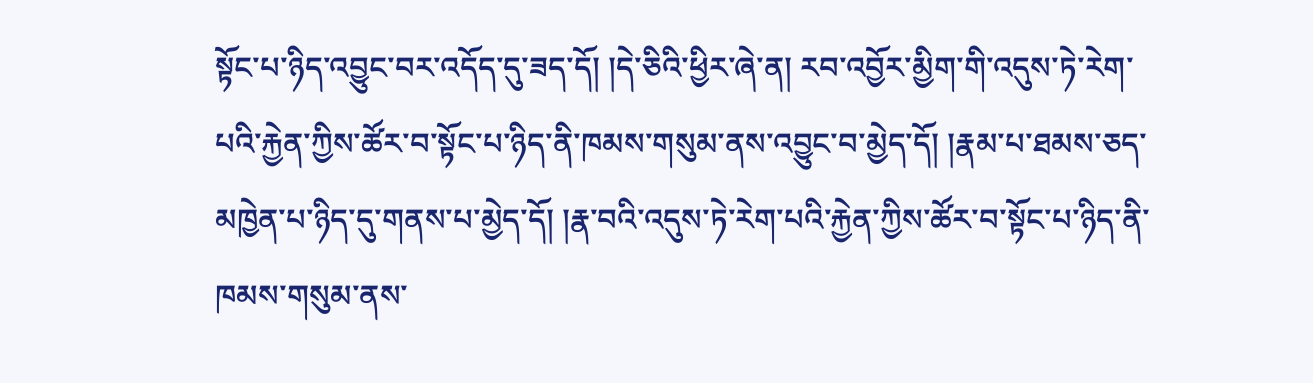སྟོང་པ་ཉིད་འབྱུང་བར་འདོད་དུ་ཟད་དོ། །དེ་ཅིའི་ཕྱིར་ཞེ་ན། རབ་འབྱོར་མྱིག་གི་འདུས་ཏེ་རེག་པའི་རྐྱེན་ཀྱིས་ཚོར་བ་སྟོང་པ་ཉིད་ནི་ཁམས་གསུམ་ནས་འབྱུང་བ་མྱེད་དོ། །རྣམ་པ་ཐམས་ཅད་མཁྱེན་པ་ཉིད་དུ་གནས་པ་མྱེད་དོ། །རྣ་བའི་འདུས་ཏེ་རེག་པའི་རྐྱེན་ཀྱིས་ཚོར་བ་སྟོང་པ་ཉིད་ནི་ཁམས་གསུམ་ནས་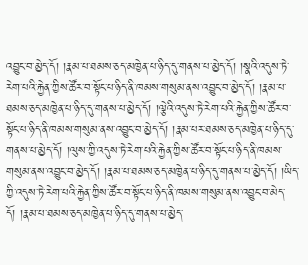འབྱུང་བ་མྱེད་དོ། །རྣམ་པ་ཐམས་ཅད་མཁྱེན་པ་ཉིད་དུ་གནས་པ་མྱེད་དོ། །སྣའི་འདུས་ཏེ་རེག་པའི་རྐྱེན་ཀྱིས་ཚོར་བ་སྟོང་པ་ཉིད་ནི་ཁམས་གསུམ་ནས་འབྱུང་བ་མྱེད་དོ། །རྣམ་པ་ཐམས་ཅད་མཁྱེན་པ་ཉིད་དུ་གནས་པ་མྱེད་དོ། །ལྕེའི་འདུས་ཏེ་རེག་པའི་རྐྱེན་ཀྱིས་ཚོར་བ་སྟོང་པ་ཉིད་ནི་ཁམས་གསུམ་ནས་འབྱུང་བ་མྱེད་དོ། །རྣམ་པར་ཐམས་ཅད་མཁྱེན་པ་ཉིད་དུ་གནས་པ་མྱེད་དོ། །ལུས་ཀྱི་འདུས་ཏེ་རེག་པའི་རྐྱེན་ཀྱིས་ཚོར་བ་སྟོང་པ་ཉིད་ནི་ཁམས་གསུམ་ནས་འབྱུང་བ་མྱེད་དོ། །རྣམ་པ་ཐམས་ཅད་མཁྱེན་པ་ཉིད་དུ་གནས་པ་མྱེད་དོ། །ཡིད་ཀྱི་འདུས་ཏེ་རེག་པའི་རྐྱེན་ཀྱིས་ཚོར་བ་སྟོང་པ་ཉིད་ནི་ཁམས་གསུམ་ནས་འབྱུང་བ་མེད་དོ། །རྣམ་པ་ཐམས་ཅད་མཁྱེན་པ་ཉིད་དུ་གནས་པ་མྱེད་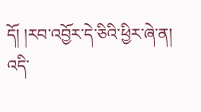དོ། །རབ་འབྱོར་དེ་ཅིའི་ཕྱིར་ཞེ་ན། འདི་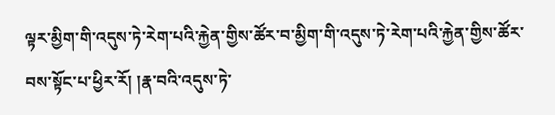ལྟར་མྱིག་གི་འདུས་ཏེ་རེག་པའི་རྐྱེན་གྱིས་ཚོར་བ་མྱིག་གི་འདུས་ཏེ་རེག་པའི་རྐྱེན་གྱིས་ཚོར་བས་སྟོང་པ་ཕྱིར་རོ། །རྣ་བའི་འདུས་ཏེ་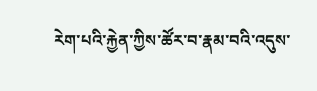རེག་པའི་རྐྱེན་ཀྱིས་ཚོར་བ་རྣམ་བའི་འདུས་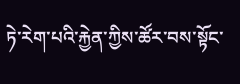ཏེ་རེག་པའི་རྐྱེན་ཀྱིས་ཚོར་བས་སྟོང་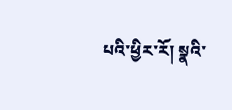པའི་ཕྱིར་རོ། སྣའི་